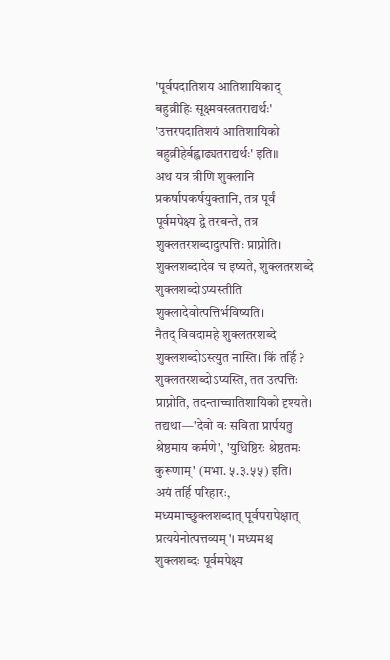'पूर्वपदातिशय आतिशायिकाद् बहुव्रीहिः सूक्ष्मवस्त्रतराद्यर्थः' 'उत्तरपदातिशयं आतिशायिको बहुव्रीहेर्बह्वाढ्यतराद्यर्थः' इति॥
अथ यत्र त्रीणि शुक्लानि प्रकर्षापकर्षयुक्तानि, तत्र पूर्वं पूर्वमपेक्ष्य द्वे तरबन्ते, तत्र शुक्लतरशब्दादुत्पत्तिः प्राप्नोति। शुक्लशब्दादेव च इष्यते, शुक्लतरशब्दे शुक्लशब्दोऽप्यस्तीति शुक्लादेवोत्पत्तिर्भविष्यति।
नैतद् विवदामहे शुक्लतरशब्दे शुक्लशब्दोऽस्त्युत नास्ति। किं तर्हि ? शुक्लतरशब्दोऽप्यस्ति, तत उत्पत्तिः प्राप्नोति, तदन्ताच्चातिशायिको दृश्यते। तद्यथा—'देवो वः सविता प्रार्पयतु श्रेष्ठमाय कर्मणे', 'युधिष्ठिरः श्रेष्ठतमः कुरूणाम्' (मभा. ५.३.५५) इति।
अयं तर्हि परिहारः, मध्यमाच्छुक्लशब्दात् पूर्वपरापेक्षात् प्रत्ययेनोत्पत्तव्यम्'। मध्यमश्च शुक्लशब्दः पूर्वमपेक्ष्य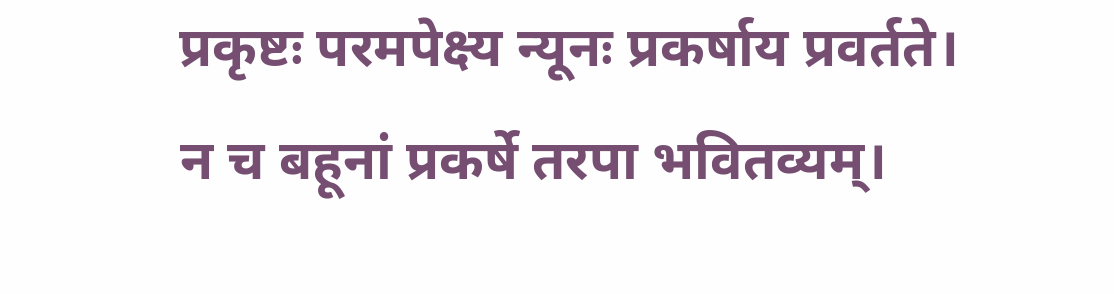प्रकृष्टः परमपेक्ष्य न्यूनः प्रकर्षाय प्रवर्तते।
न च बहूनां प्रकर्षे तरपा भवितव्यम्।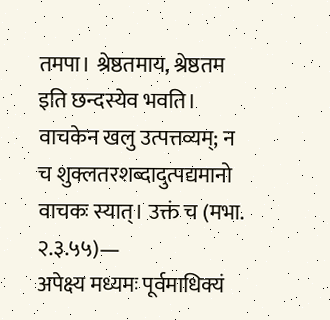तमपा। श्रेष्ठतमाय, श्रेष्ठतम इति छन्दस्येव भवति। वाचकेन खलु उत्पत्तव्यम्; न च शुक्लतरशब्दादुत्पद्यमानो वाचकः स्यात्। उक्तं च (मभा. २.३.५५)—
अपेक्ष्य मध्यमः पूर्वमाधिक्यं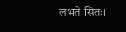लभते सितः।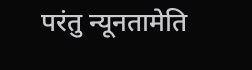परंतु न्यूनतामेति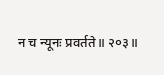न च न्यूनः प्रवर्तते॥ २०३॥